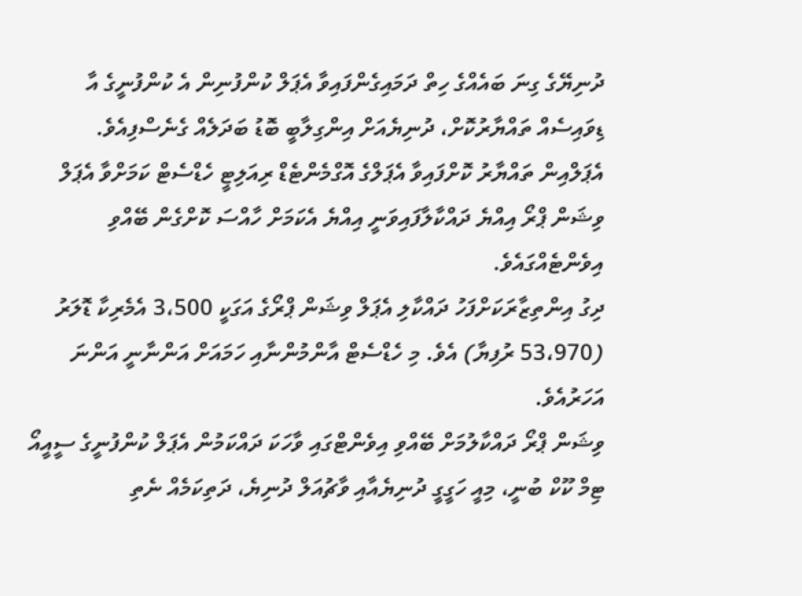ދުނިޔޭގެ ގިނަ ބައެއްގެ ހިތް ދަމައިގެންފައިވާ އެޕަލް ކުންފުނިން އެ ކުންފުނީގެ އާ ޑިވައިސެއް ތައްޔާރުކޮށް، ދުނިޔެއަށް އިންގިލާބީ ބޮޑު ބަދަލެއް ގެނެސްފިއެވެ.
އެޕަލްއިން ތައްޔާރު ކޮށްފައިވާ އެޕަލްގެ އޮގްމެންޓެޑް ރިއަލިޓީ ހެޑްސެޓް ކަމަށްވާ އެޕަލް ވިޝަން ޕްރޯ އިއްޔެ ދައްކާލާފައިވަނީ އިއްޔެ އެކަމަށް ހާއްސަ ކޮށްގެން ބޭއްވި އިވެންޓެއްގައެވެ.
ދިގު އިންތިޒާރަކަށްފަހު ދައްކާލި އެޕަލް ވިޝަން ޕްރޯގެ އަގަކީ 3،500 އެމެރިކާ ޑޮލަރު (53،970 ރުފިޔާ) އެވެ. މި ހެޑްސެޓް އާންމުންނާއި ހަމައަށް އަންނާނީ އަންނަ އަހަރުއެވެ.
ވިޝަން ޕްރޯ ދައްކާލުމަށް ބޭއްވި އިވެންޓްގައި ވާހަކަ ދައްކަމުން އެޕަލް ކުންފުނީގެ ސީއީއޯ ޓިމް ކޫކް ބުނީ، މިއީ ހަގީގީ ދުނިޔެއާއި ވާޗުއަލް ދުނިޔެ، ދަތިކަމެއް ނެތި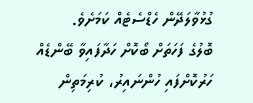ގުޅުވާލަދޭން ހެޑްސެޓެއް ކަމަށެވެ.
ބޮލުގެ ފަހަތަށް ބޯކޮށް ހަދާފައިވާ ބޭންޑެއް ހަރުކޮށްފައި ހުންނައިރު، ކުރިމަތިން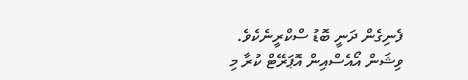ފެނިގެން ދަނީ ބޮޑު ސްކްރީނެކެވެ.
ވިޝަން އޯއެސްއިން އޮޕަރޭޓް ކުރާ މި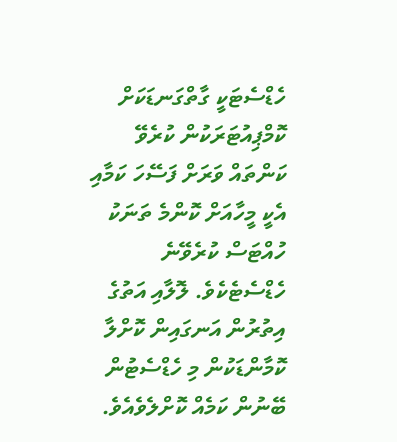ހެޑްސެޓަކީ ގާތްގަނޑަކަށް ކޮމްޕިއުޓަރަކުން ކުރެވޭ ކަންތައް ވަރަށް ފަސޭހަ ކަމާއި އެކީ މީހާއަށް ކޮންމެ ތަނަކު ހުއްޓަސް ކުރެވޭނެ ހެޑްސެޓެކެވެ. ލޮލާއި އަތުގެ އިތުރުން އަނގައިން ކޮށްލާ ކޮމާންޑަކުން މި ހެޑްސެޓުން ބޭނުން ކަމެއް ކޮށްލެވެއެވެ.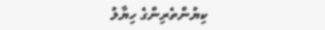ކިޔުންތެރިންގެ ހިޔާލު